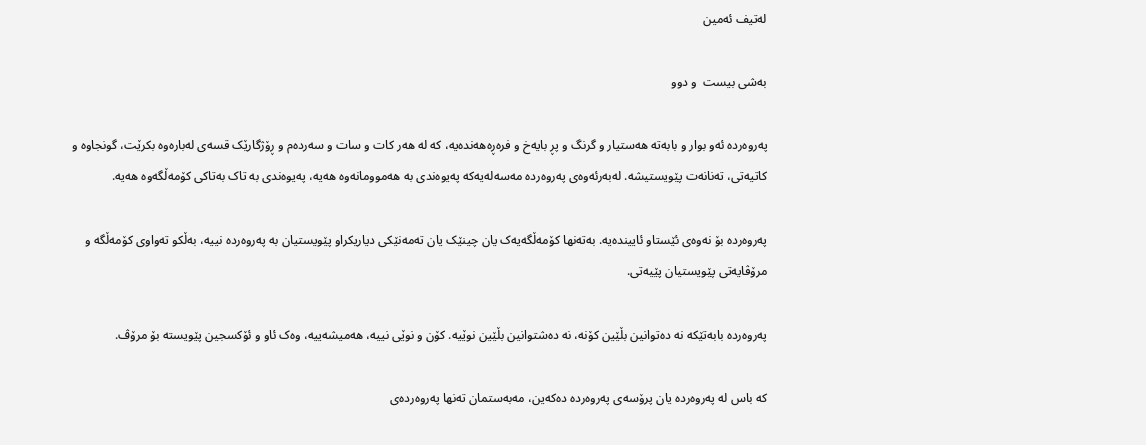لەتیف ئەمین

بەشی بیست  و دوو

پەروەردە ئەو بوار و بابەتە هەستیار و گرنگ و پڕ بایەخ و فرەڕەهەندەیە، کە لە هەر کات و سات و سەردەم و ڕۆژگارێک قسەی لەبارەوە بکرێت، گونجاوە و کاتیەتی، تەنانەت پێویستیشە. لەبەرئەوەی پەروەردە مەسەلەیەکە پەیوەندی بە هەموومانەوە هەیە، پەیوەندی بە تاک بەتاکی کۆمەڵگەوە هەیە.

پەروەردە بۆ نەوەی ئێستاو ئاییندەیە. بەتەنها کۆمەڵگەیەک یان چینێک یان تەمەنێکی دیاریکراو پێویستیان بە پەروەردە نییە، بەڵکو تەواوی کۆمەڵگە و مرۆڤایەتی پێویستیان پێیەتی.

پەروەردە بابەتێکە نە دەتوانین بڵێین کۆنە، نە دەشتوانین بڵێین نوێیە. کۆن و نوێی نییە، هەمیشەییە، وەک ئاو و ئۆکسجین پێویستە بۆ مرۆڤ.

کە باس لە پەروەردە یان پرۆسەی پەروەردە دەکەین، مەبەستمان تەنها پەروەردەی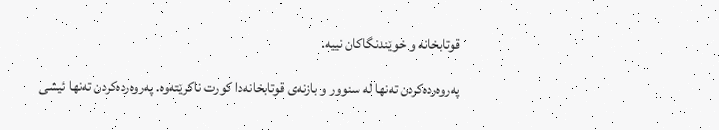قوتابخانە و خوێندنگاکان نییە.

پەروەردەکردن تەنها لە سنوور و بازنەی قوتابخانەدا کورت ناکرێتەوە. پەروەردەکردن تەنها ئیشی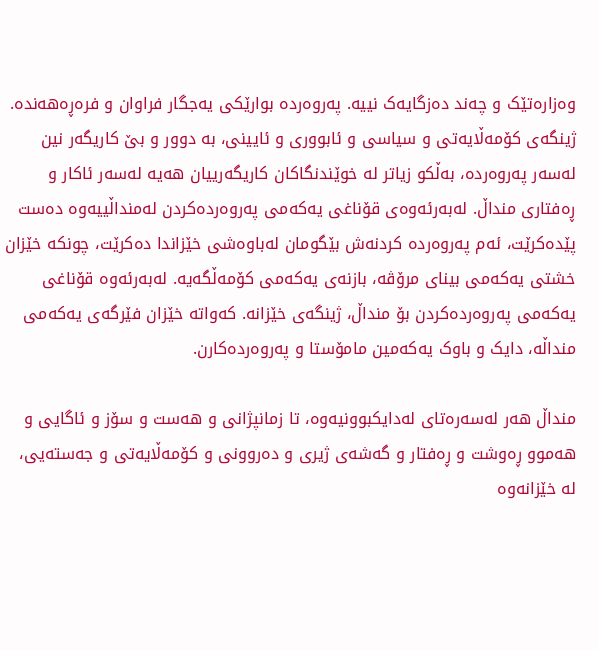وەزارەتێک و چەند دەزگایەک نییە. پەروەردە بوارێکی یەجگار فراوان و فرەڕەهەندە. ژینگەی کۆمەڵایەتی و سیاسی و ئابووری و ئایینی، بە دوور و بێ کاریگەر نین لەسەر پەروەردە، بەڵکو زیاتر لە خوێندنگاکان کاریگەرییان هەیە لەسەر ئاکار و ڕەفتاری منداڵ. لەبەرئەوەی قۆناغی یەکەمی پەروەردەکردن لەمنداڵییەوە دەست پێدەکرێت، ئەم پەروەردە کردنەش بێگومان لەباوەشی خێزاندا دەکرێت، چونکە خێزان خشتی یەکەمی بینای مرۆڤە، بازنەی یەکەمی کۆمەڵگەیە. لەبەرئەوە قۆناغی یەکەمی پەروەردەکردن بۆ منداڵ، ژینگەی خێزانە. کەواتە خێزان فێرگەی یەکەمی منداڵە، دایک و باوک یەکەمین مامۆستا و پەروەردەکارن.

منداڵ هەر لەسەرەتای لەدایکبوونیەوە، تا زمانپژانی و هەست و سۆز و ئاگایی و هەموو ڕەوشت و ڕەفتار و گەشەی ژیری و دەروونی و کۆمەڵایەتی و جەستەیی، لە خێزانەوە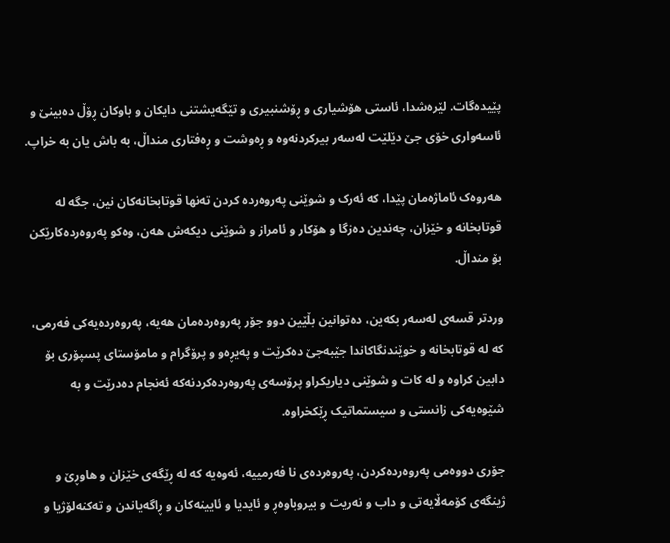پێیدەگات. لێرەشدا، ئاستی هۆشیاری و ڕۆشنبیری و تێگەیشتنی دایکان و باوکان ڕۆڵ دەبینێ و ئاسەواری خۆی جێ دێلێت لەسەر بیرکردنەوە و ڕەوشت و ڕەفتاری منداڵ، بە باش یان بە خراپ.

هەروەک ئاماژەمان پێدا، کە ئەرک و شوێنی پەروەردە کردن تەنها قوتابخانەکان نین، جگە لە قوتابخانە و خێزان، چەندین دەزگا و هۆکار و ئامراز و شوێنی دیکەش هەن، وەکو پەروەردەکارێکن بۆ منداڵ.

وردتر قسەی لەسەر بکەین، دەتوانین بڵێین دوو جۆر پەروەردەمان هەیە، پەروەردەیەکی فەرمی، کە لە قوتابخانە و خوێندنگاکاندا جێبەجێ دەکرێت و پەیڕەو و پرۆگرام و مامۆستای پسپۆری بۆ دابین کراوە و لە کات و شوێنی دیاریکراو پرۆسەی پەروەردەکردنەکە ئەنجام دەدرێت و بە شێوەیەکی زانستی و سیستماتیک ڕێکخراوە.

جۆری دووەمی پەروەردەکردن، پەروەردەی نا فەرمییە، ئەوەیە کە لە ڕێگەی خێزان و هاوڕێ و ژینگەی کۆمەڵایەتی و داب و نەریت و بیروباوەڕ و ئایدیا و ئایینەکان و ڕاگەیاندن و تەکنەلۆژیا و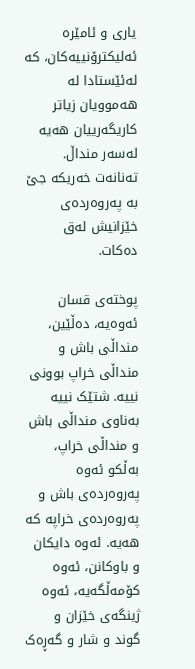یاری و ئامێرە ئەلیکترۆنییەکان، کە لەئێستادا لە هەموویان زیاتر کاریگەرییان هەیە لەسەر منداڵ. تەنانەت خەریکە جێ بە پەروەردەی خێزانیش لەق دەکات.

پوختەی قسان ئەوەیە، دەڵێین، منداڵی باش و منداڵی خراپ بوونی نییە. شتێک نییە بەناوی منداڵی باش و منداڵی خراپ، بەڵکو ئەوە پەروەردەی باش و پەروەردەی خراپە کە هەیە. ئەوە دایکان و باوکانن، ئەوە کۆمەڵگەیە، ئەوە ژینگەی خێزان و گوند و شار و گەڕەک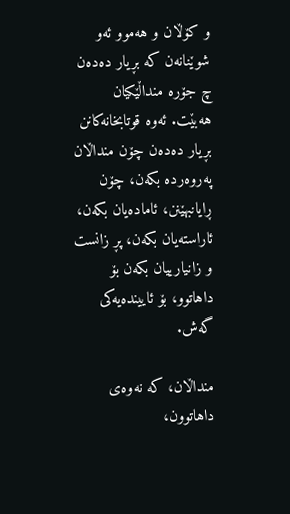و کۆڵان و هەموو ئەو شوێنانەن کە بڕیار دەدەن چ جۆرە منداڵێکیان هەبێت. ئەوە قوتابخانەکانن بڕیار دەدەن چۆن منداڵان پەروەردە بکەن، چۆن ڕایانبهێنن، ئامادەیان بکەن، ئاراستەیان بکەن، پڕ زانست و زانیارییان بکەن بۆ داهاتوو، بۆ ئاییندەیەکی گەش.

منداڵان، کە نەوەی داهاتوون،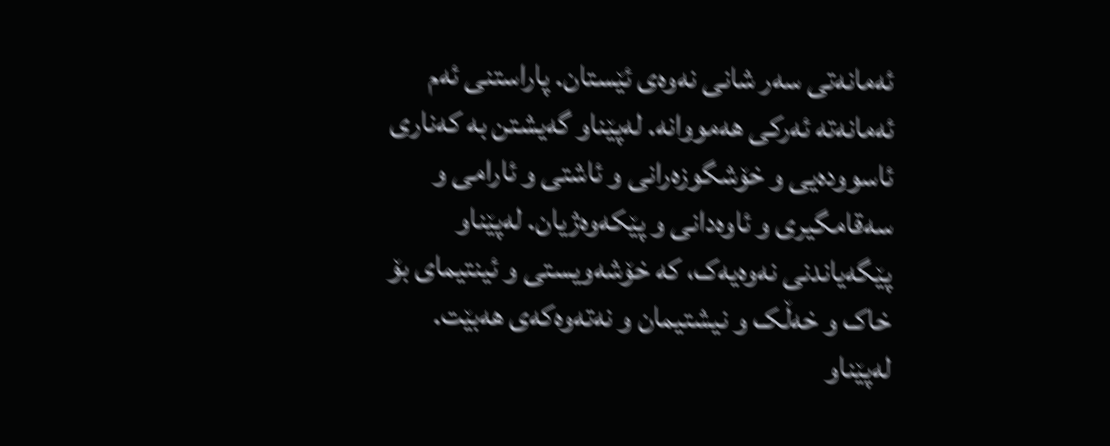ئەمانەتی سەر شانی نەوەی ئێستان. پاراستنی ئەم ئەمانەتە ئەرکی هەمووانە. لەپێناو گەیشتن بە کەناری ئاسوودەیی و خۆشگوزەرانی و ئاشتی و ئارامی و سەقامگیری و ئاوەدانی و پێکەوەژیان. لەپێناو پێگەیاندنی نەوەیەک، کە خۆشەویستی و ئینتیمای بۆ خاک و خەڵک و نیشتیمان و نەتەوەکەی هەبێت. لەپێناو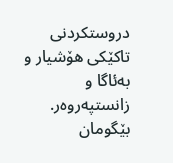دروستکردنی تاکێکی هۆشیار و بەئاگا و زانستپەروەر. بێگومان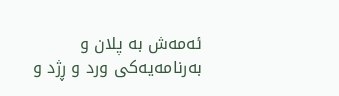ئەمەش بە پلان و بەرنامەیەکی ورد و ڕژد و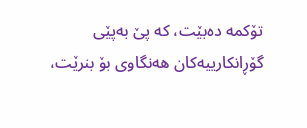تۆکمە دەبێت، کە پێ بەپێی گۆڕانکارییەکان هەنگاوی بۆ بنرێت،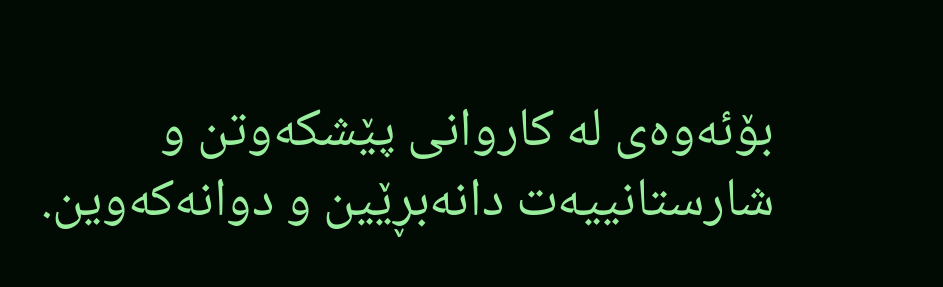بۆئەوەی لە کاروانی پێشکەوتن و شارستانییەت دانەبڕێین و دوانەکەوین.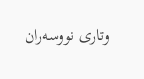وتاری نووسەران